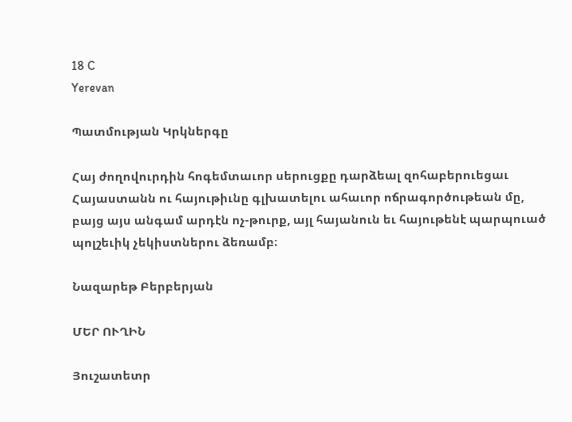18 C
Yerevan

Պատմության Կրկներգը

Հայ ժողովուրդին հոգեմտաւոր սերուցքը դարձեալ զոհաբերուեցաւ Հայաստանն ու հայութիւնը գլխատելու ահաւոր ոճրագործութեան մը, բայց այս անգամ արդէն ոչ-թուրք, այլ հայանուն եւ հայութենէ պարպուած պոլշեւիկ չեկիստներու ձեռամբ։

Նազարեթ Բերբերյան

ՄԵՐ ՈՒՂԻՆ

Յուշատետր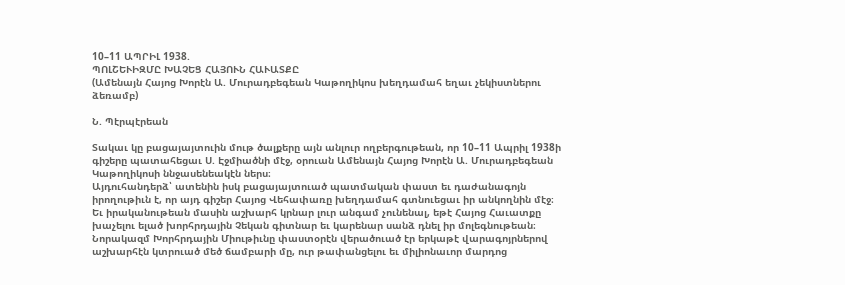10–11 ԱՊՐԻԼ 1938.
ՊՈԼՇԵՒԻԶՄԸ ԽԱՉԵՑ ՀԱՅՈՒՆ ՀԱՒԱՏՔԸ
(Ամենայն Հայոց Խորէն Ա. Մուրադբեգեան Կաթողիկոս խեղդամահ եղաւ չեկիստներու ձեռամբ)

Ն. Պէրպէրեան

Տակաւ կը բացայայտուին մութ ծալքերը այն անլուր ողբերգութեան, որ 10–11 Ապրիլ 1938ի գիշերը պատահեցաւ Ս. Էջմիածնի մէջ, օրուան Ամենայն Հայոց Խորէն Ա. Մուրադբեգեան Կաթողիկոսի ննջասենեակէն ներս։
Այդուհանդերձ՝ ատենին իսկ բացայայտուած պատմական փաստ եւ դաժանագոյն իրողութիւն է, որ այդ գիշեր Հայոց Վեհափառը խեղդամահ գտնուեցաւ իր անկողնին մէջ։
Եւ իրականութեան մասին աշխարհ կրնար լուր անգամ չունենալ, եթէ Հայոց Հաւատքը խաչելու ելած խորհրդային Չեկան գիտնար եւ կարենար սանձ դնել իր մոլեգնութեան։
Նորակազմ Խորհրդային Միութիւնը փաստօրէն վերածուած էր երկաթէ վարագոյրներով աշխարհէն կտրուած մեծ ճամբարի մը, ուր թափանցելու եւ միլիոնաւոր մարդոց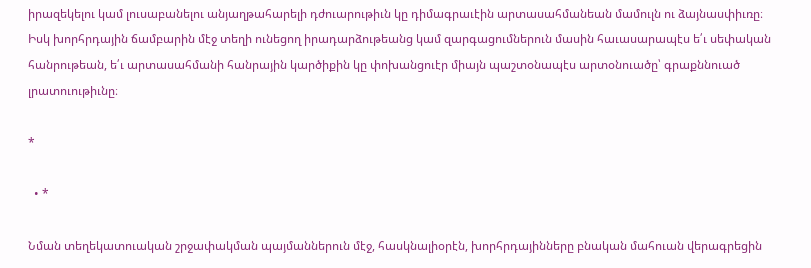իրազեկելու կամ լուսաբանելու անյաղթահարելի դժուարութիւն կը դիմագրաւէին արտասահմանեան մամուլն ու ձայնասփիւռը։
Իսկ խորհրդային ճամբարին մէջ տեղի ունեցող իրադարձութեանց կամ զարգացումներուն մասին հաւասարապէս ե՛ւ սեփական հանրութեան, ե՛ւ արտասահմանի հանրային կարծիքին կը փոխանցուէր միայն պաշտօնապէս արտօնուածը՝ գրաքննուած լրատուութիւնը։

*

  • *

Նման տեղեկատուական շրջափակման պայմաններուն մէջ, հասկնալիօրէն, խորհրդայինները բնական մահուան վերագրեցին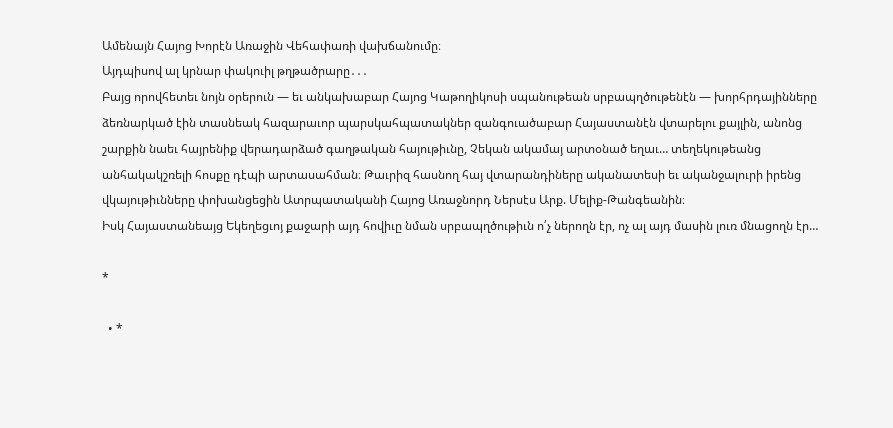Ամենայն Հայոց Խորէն Առաջին Վեհափառի վախճանումը։
Այդպիսով ալ կրնար փակուիլ թղթածրարը․․․
Բայց որովհետեւ նոյն օրերուն — եւ անկախաբար Հայոց Կաթողիկոսի սպանութեան սրբապղծութենէն — խորհրդայինները ձեռնարկած էին տասնեակ հազարաւոր պարսկահպատակներ զանգուածաբար Հայաստանէն վտարելու քայլին, անոնց շարքին նաեւ հայրենիք վերադարձած գաղթական հայութիւնը, Չեկան ակամայ արտօնած եղաւ… տեղեկութեանց անհակակշռելի հոսքը դէպի արտասահման։ Թաւրիզ հասնող հայ վտարանդիները ականատեսի եւ ականջալուրի իրենց վկայութիւնները փոխանցեցին Ատրպատականի Հայոց Առաջնորդ Ներսէս Արք. Մելիք-Թանգեանին։
Իսկ Հայաստանեայց Եկեղեցւոյ քաջարի այդ հովիւը նման սրբապղծութիւն ո՛չ ներողն էր, ոչ ալ այդ մասին լուռ մնացողն էր…

*

  • *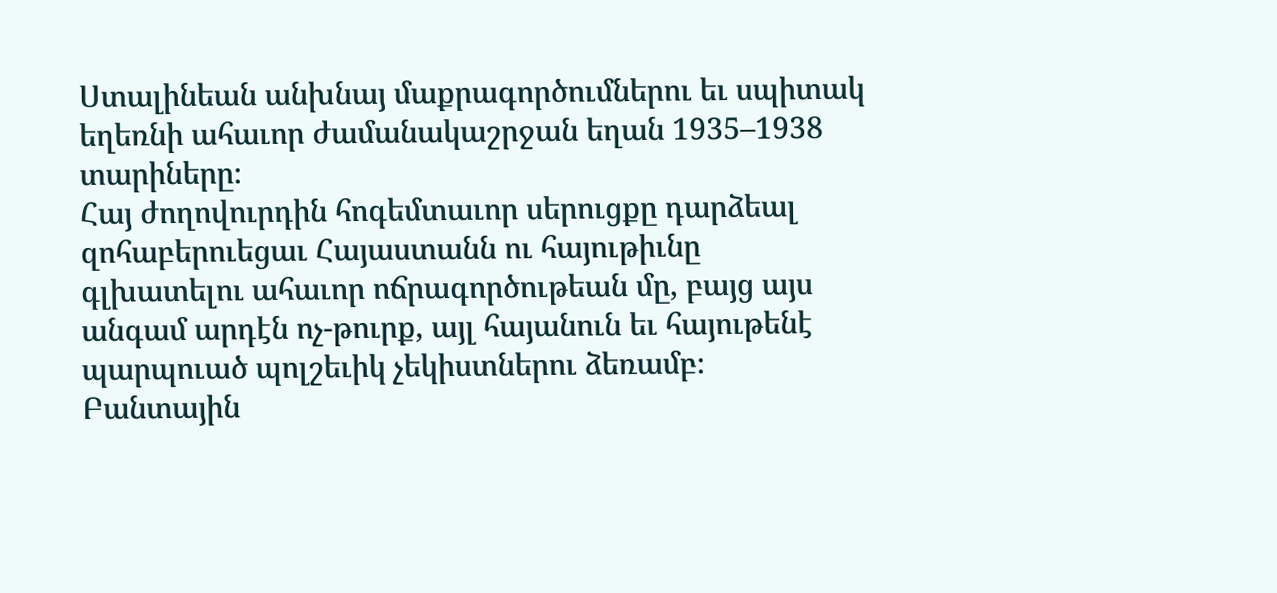Ստալինեան անխնայ մաքրագործումներու եւ սպիտակ եղեռնի ահաւոր ժամանակաշրջան եղան 1935–1938 տարիները։
Հայ ժողովուրդին հոգեմտաւոր սերուցքը դարձեալ զոհաբերուեցաւ Հայաստանն ու հայութիւնը գլխատելու ահաւոր ոճրագործութեան մը, բայց այս անգամ արդէն ոչ-թուրք, այլ հայանուն եւ հայութենէ պարպուած պոլշեւիկ չեկիստներու ձեռամբ։
Բանտային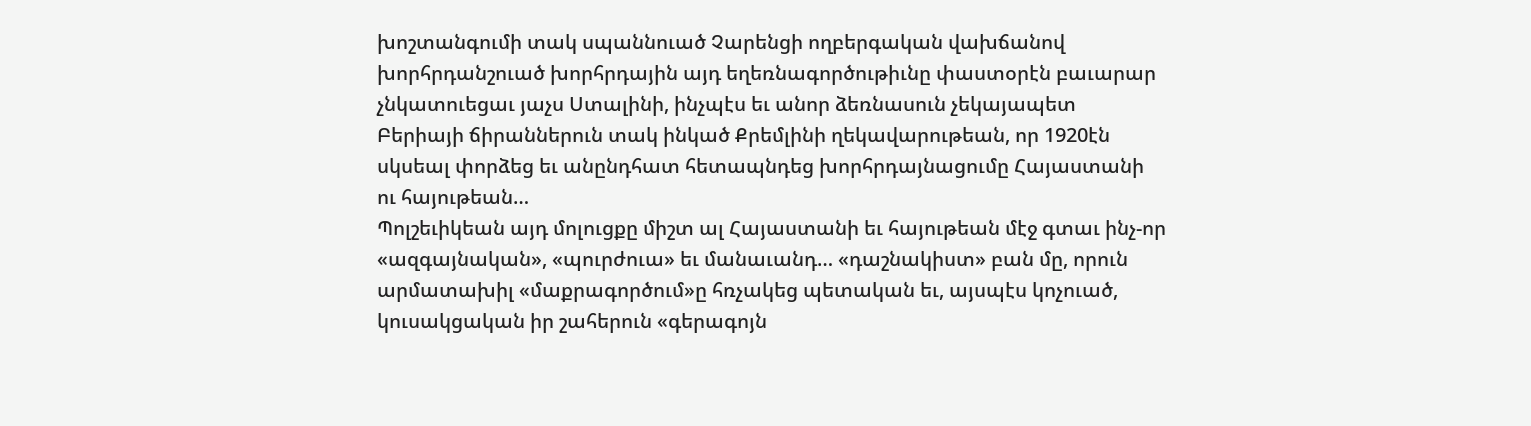խոշտանգումի տակ սպաննուած Չարենցի ողբերգական վախճանով խորհրդանշուած խորհրդային այդ եղեռնագործութիւնը փաստօրէն բաւարար չնկատուեցաւ յաչս Ստալինի, ինչպէս եւ անոր ձեռնասուն չեկայապետ Բերիայի ճիրաններուն տակ ինկած Քրեմլինի ղեկավարութեան, որ 1920էն սկսեալ փորձեց եւ անընդհատ հետապնդեց խորհրդայնացումը Հայաստանի ու հայութեան…
Պոլշեւիկեան այդ մոլուցքը միշտ ալ Հայաստանի եւ հայութեան մէջ գտաւ ինչ-որ «ազգայնական», «պուրժուա» եւ մանաւանդ… «դաշնակիստ» բան մը, որուն արմատախիլ «մաքրագործում»ը հռչակեց պետական եւ, այսպէս կոչուած, կուսակցական իր շահերուն «գերագոյն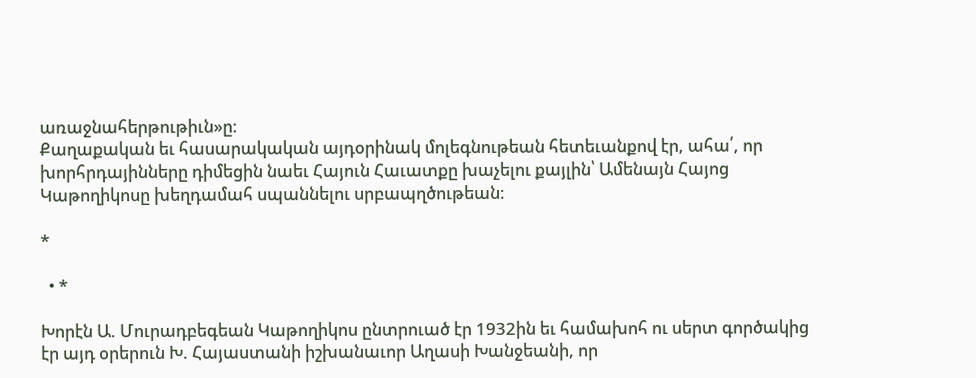առաջնահերթութիւն»ը։
Քաղաքական եւ հասարակական այդօրինակ մոլեգնութեան հետեւանքով էր, ահա՛, որ խորհրդայինները դիմեցին նաեւ Հայուն Հաւատքը խաչելու քայլին՝ Ամենայն Հայոց Կաթողիկոսը խեղդամահ սպաննելու սրբապղծութեան։

*

  • *

Խորէն Ա. Մուրադբեգեան Կաթողիկոս ընտրուած էր 1932ին եւ համախոհ ու սերտ գործակից էր այդ օրերուն Խ. Հայաստանի իշխանաւոր Աղասի Խանջեանի, որ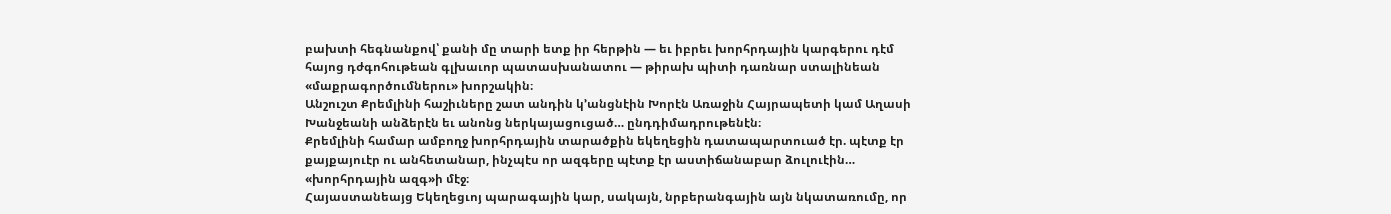բախտի հեգնանքով՝ քանի մը տարի ետք իր հերթին — եւ իբրեւ խորհրդային կարգերու դէմ հայոց դժգոհութեան գլխաւոր պատասխանատու — թիրախ պիտի դառնար ստալինեան «մաքրագործումներու» խորշակին։
Անշուշտ Քրեմլինի հաշիւները շատ անդին կ’անցնէին Խորէն Առաջին Հայրապետի կամ Աղասի Խանջեանի անձերէն եւ անոնց ներկայացուցած… ընդդիմադրութենէն։
Քրեմլինի համար ամբողջ խորհրդային տարածքին եկեղեցին դատապարտուած էր. պէտք էր քայքայուէր ու անհետանար, ինչպէս որ ազգերը պէտք էր աստիճանաբար ձուլուէին… «խորհրդային ազգ»ի մէջ։
Հայաստանեայց Եկեղեցւոյ պարագային կար, սակայն, նրբերանգային այն նկատառումը, որ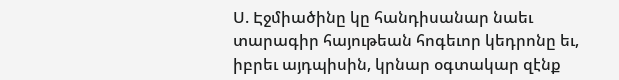Ս. Էջմիածինը կը հանդիսանար նաեւ տարագիր հայութեան հոգեւոր կեդրոնը եւ, իբրեւ այդպիսին, կրնար օգտակար զէնք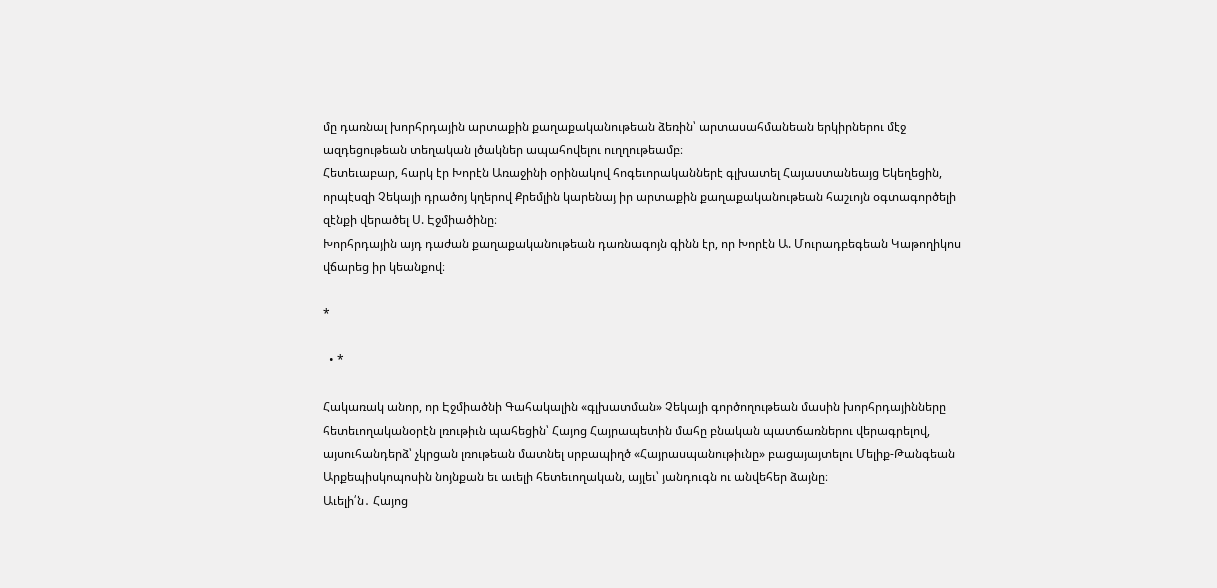մը դառնալ խորհրդային արտաքին քաղաքականութեան ձեռին՝ արտասահմանեան երկիրներու մէջ ազդեցութեան տեղական լծակներ ապահովելու ուղղութեամբ։
Հետեւաբար, հարկ էր Խորէն Առաջինի օրինակով հոգեւորականներէ գլխատել Հայաստանեայց Եկեղեցին, որպէսզի Չեկայի դրածոյ կղերով Քրեմլին կարենայ իր արտաքին քաղաքականութեան հաշւոյն օգտագործելի զէնքի վերածել Ս. Էջմիածինը։
Խորհրդային այդ դաժան քաղաքականութեան դառնագոյն գինն էր, որ Խորէն Ա. Մուրադբեգեան Կաթողիկոս վճարեց իր կեանքով։

*

  • *

Հակառակ անոր, որ Էջմիածնի Գահակալին «գլխատման» Չեկայի գործողութեան մասին խորհրդայինները հետեւողականօրէն լռութիւն պահեցին՝ Հայոց Հայրապետին մահը բնական պատճառներու վերագրելով, այսուհանդերձ՝ չկրցան լռութեան մատնել սրբապիղծ «Հայրասպանութիւնը» բացայայտելու Մելիք-Թանգեան Արքեպիսկոպոսին նոյնքան եւ աւելի հետեւողական, այլեւ՝ յանդուգն ու անվեհեր ձայնը։
Աւելի՛ն․ Հայոց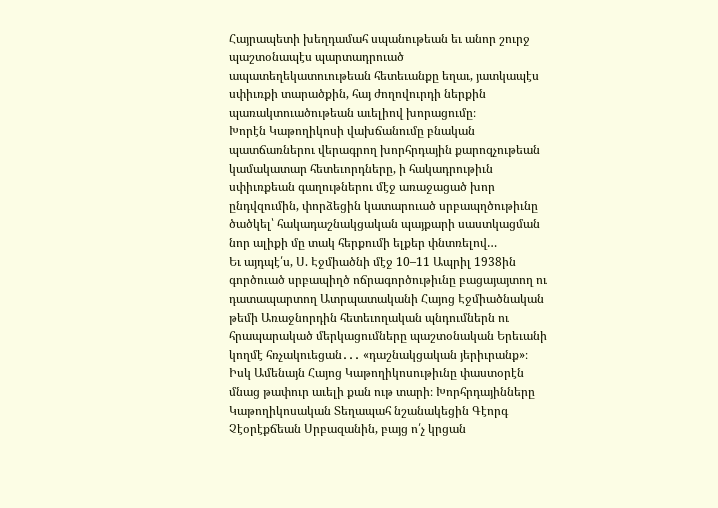Հայրապետի խեղդամահ սպանութեան եւ անոր շուրջ պաշտօնապէս պարտադրուած ապատեղեկատուութեան հետեւանքը եղաւ, յատկապէս սփիւռքի տարածքին, հայ ժողովուրդի ներքին պառակտուածութեան աւելիով խորացումը։
Խորէն Կաթողիկոսի վախճանումը բնական պատճառներու վերագրող խորհրդային քարոզչութեան կամակատար հետեւորդները, ի հակադրութիւն սփիւռքեան գաղութներու մէջ առաջացած խոր ընդվզումին, փորձեցին կատարուած սրբապղծութիւնը ծածկել՝ հակադաշնակցական պայքարի սաստկացման նոր ալիքի մը տակ հերքումի ելքեր փնտռելով…
Եւ այդպէ՛ս, Ս. Էջմիածնի մէջ 10–11 Ապրիլ 1938ին գործուած սրբապիղծ ոճրագործութիւնը բացայայտող ու դատապարտող Ատրպատականի Հայոց Էջմիածնական թեմի Առաջնորդին հետեւողական պնդումներն ու հրապարակած մերկացումները պաշտօնական Երեւանի կողմէ հռչակուեցան․․․ «դաշնակցական յերիւրանք»։
Իսկ Ամենայն Հայոց Կաթողիկոսութիւնը փաստօրէն մնաց թափուր աւելի քան ութ տարի։ Խորհրդայինները Կաթողիկոսական Տեղապահ նշանակեցին Գէորգ Չէօրէքճեան Սրբազանին, բայց ո՛չ կրցան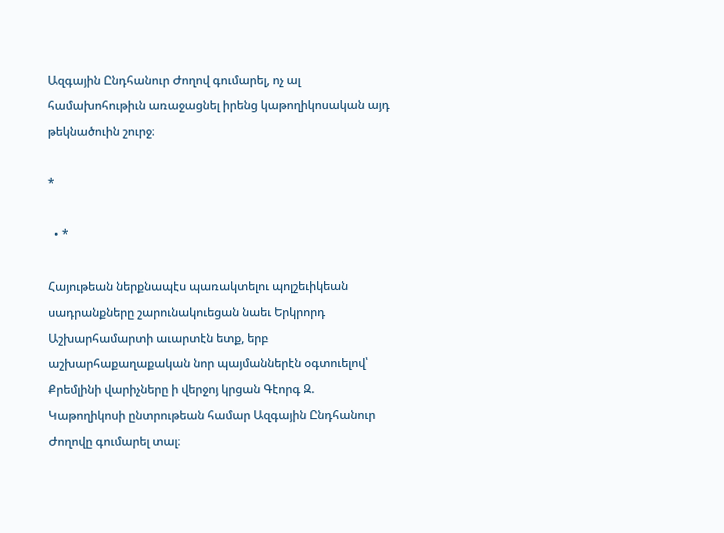Ազգային Ընդհանուր Ժողով գումարել, ոչ ալ համախոհութիւն առաջացնել իրենց կաթողիկոսական այդ թեկնածուին շուրջ։

*

  • *

Հայութեան ներքնապէս պառակտելու պոլշեւիկեան սադրանքները շարունակուեցան նաեւ Երկրորդ Աշխարհամարտի աւարտէն ետք, երբ աշխարհաքաղաքական նոր պայմաններէն օգտուելով՝ Քրեմլինի վարիչները ի վերջոյ կրցան Գէորգ Զ. Կաթողիկոսի ընտրութեան համար Ազգային Ընդհանուր Ժողովը գումարել տալ։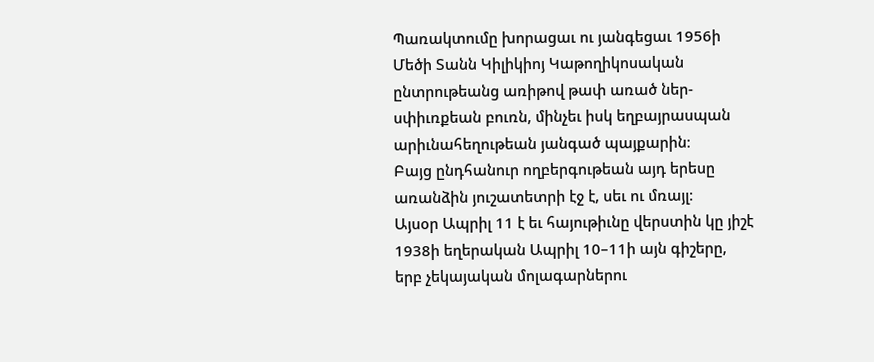Պառակտումը խորացաւ ու յանգեցաւ 1956ի Մեծի Տանն Կիլիկիոյ Կաթողիկոսական ընտրութեանց առիթով թափ առած ներ-սփիւռքեան բուռն, մինչեւ իսկ եղբայրասպան արիւնահեղութեան յանգած պայքարին։
Բայց ընդհանուր ողբերգութեան այդ երեսը առանձին յուշատետրի էջ է, սեւ ու մռայլ։
Այսօր Ապրիլ 11 է եւ հայութիւնը վերստին կը յիշէ 1938ի եղերական Ապրիլ 10–11ի այն գիշերը, երբ չեկայական մոլագարներու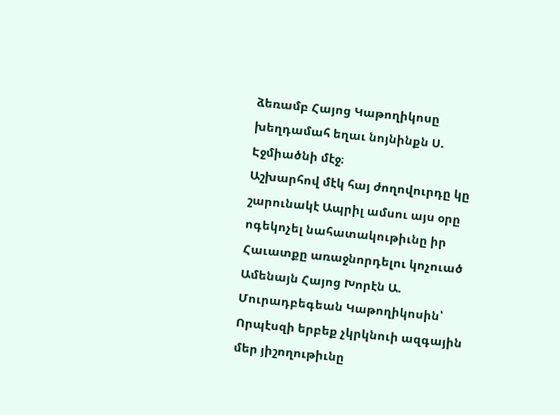ձեռամբ Հայոց Կաթողիկոսը խեղդամահ եղաւ նոյնինքն Ս. Էջմիածնի մէջ։
Աշխարհով մէկ հայ ժողովուրդը կը շարունակէ Ապրիլ ամսու այս օրը ոգեկոչել նահատակութիւնը իր Հաւատքը առաջնորդելու կոչուած Ամենայն Հայոց Խորէն Ա. Մուրադբեգեան Կաթողիկոսին՝
Որպէսզի երբեք չկրկնուի ազգային մեր յիշողութիւնը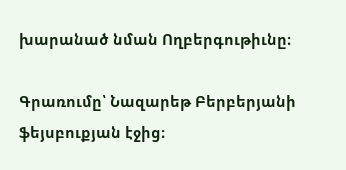խարանած նման Ողբերգութիւնը։

Գրառումը՝ Նազարեթ Բերբերյանի ֆեյսբուքյան էջից։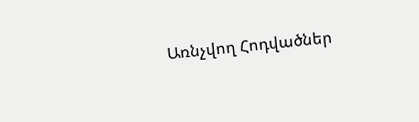Առնչվող Հոդվածներ